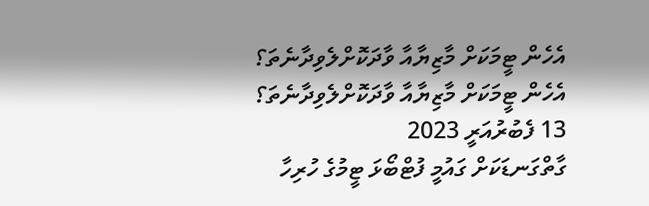އެހެން ޓީމަކަށް މާޒިޔާއާ ވާދަކޮށްލެވިދާނެތަ؟
އެހެން ޓީމަކަށް މާޒިޔާއާ ވާދަކޮށްލެވިދާނެތަ؟
13 ފެބުރުއަރީ 2023
ގާތްގަނޑަކަށް ގައުމީ ފުޓްބޯޅަ ޓީމުގެ ހުރިހާ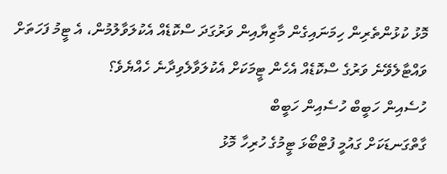މޮޅު ކުޅުންތެރިން ހިމަނައިގެން މާޒިޔާއިން ވަރުގަދަ ސްކޮޑެއް އެކުލަވާލުމުން، އެ ޓީމު ފަހަތަށް ވައްޓާލެވޭނެ ވަރުގެ ސްކޮޑެއް އެހެން ޓީމަކަށް އެކުލަވާލެވިދާނެ ހެއްޔެވެ؟
ހުސެއިން ހަބީބް ހުސެއިން ހަބީބް
ގާތްގަނޑަކަށް ގައުމީ ފުޓްބޯޅަ ޓީމުގެ ހުރިހާ މޮޅު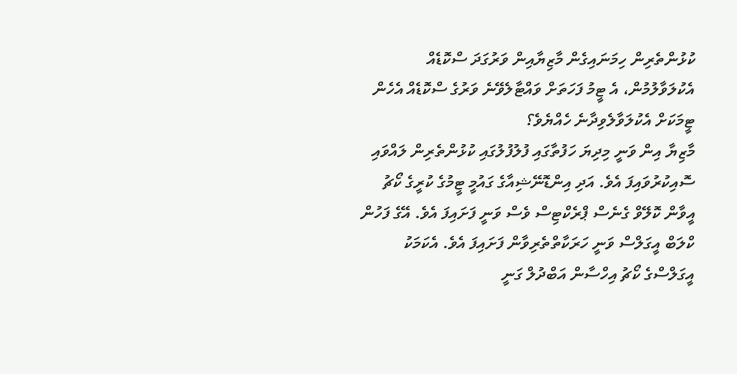ކުޅުންތެރިން ހިމަނައިގެން މާޒިޔާއިން ވަރުގަދަ ސްކޮޑެއް އެކުލަވާލުމުން، އެ ޓީމު ފަހަތަށް ވައްޓާލެވޭނެ ވަރުގެ ސްކޮޑެއް އެހެން ޓީމަކަށް އެކުލަވާލެވިދާނެ ހެއްޔެވެ؟
މާޒިޔާ އިން ވަނީ މިދިޔަ ހަފުތާގައި ފުލުފުލުގައި ކުޅުންތެރިން ލައްވައި ސޮއިކުރުވައިފަ އެވެ. އަދި އިންޑޮނޭޝިއާގެ ގައުމީ ޓީމުގެ ކުރީގެ ކޯޗު އީވާން ކޮލޭވް ގެނެސް ޕްރެކްޓިސް ވެސް ވަނީ ފަށައިފަ އެވެ. އޭގެ ފަހުން ކްލަބް އީގަލްސް ވަނީ ހަރަކާތްތެރިވާން ފަށައިފަ އެވެ. އެކަމަކު އީގަލްސްގެ ކޯޗު އިހްސާން އަބްދުލް ގަނީ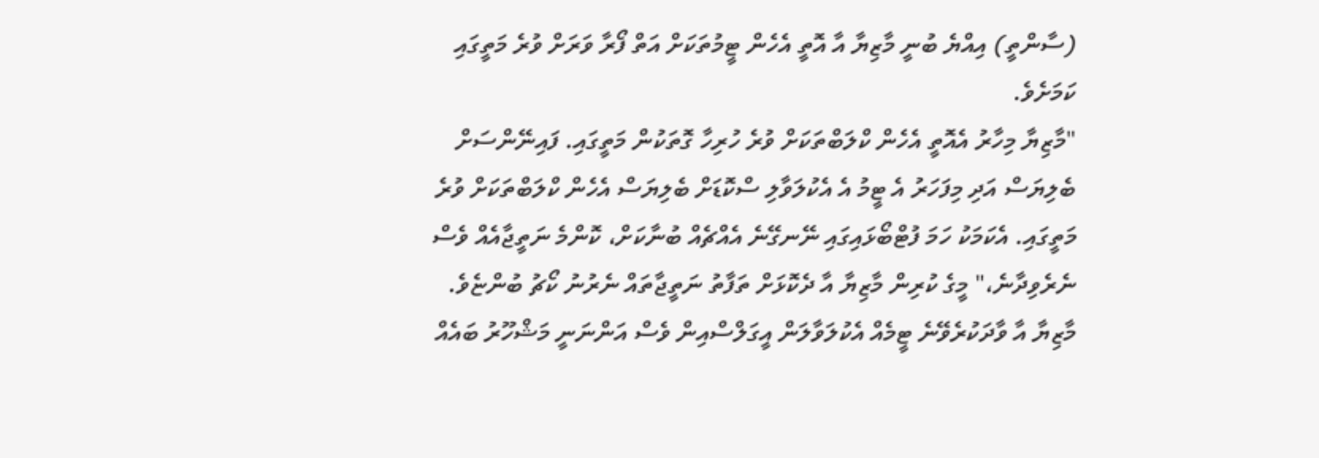(ސާންތީ) އިއްޔެ ބުނީ މާޒިޔާ އާ އޮތީ އެހެން ޓީމުތަކަށް އަތް ފޯރާ ވަރަށް ވުރެ މަތީގައި ކަމަށެވެ.
"މާޒިޔާ މިހާރު އެއޮތީ އެހެން ކްލަބްތަކަށް ވުރެ ހުރިހާ ގޮތަކުން މަތީގައި. ފައިނޭންސަށް ބެލިޔަސް އަދި މިފަހަރު އެ ޓީމު އެ އެކުލަވާލި ސްކޮޑަށް ބެލިޔަސް އެހެން ކްލަބްތަކަށް ވުރެ މަތީގައި. އެކަމަކު ހަމަ ފުޓްބޯޅައިގައި ނޭނގޭނެ އެއްޗެއް ބުނާކަށް، ކޮންމެ ނަތީޖާއެއް ވެސް ނެރެވިދާނެ،" މީގެ ކުރިން މާޒިޔާ އާ ދެކޮޅަށް ތަފާތު ނަތީޖާތައް ނެރުނު ކޯޗު ބުންޏެވެ.
މާޒިޔާ އާ ވާދަކުރެވޭނެ ޓީމެއް އެކުލަވާލަން އީގަލްސްއިން ވެސް އަންނަނީ މަޝްހޫރު ބައެއް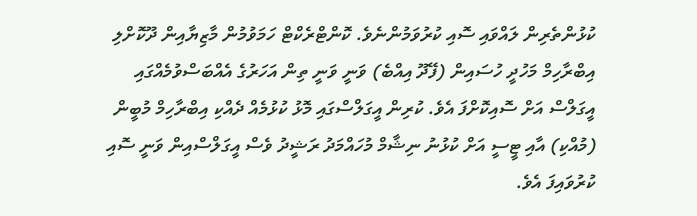ކުޅުންތެރިން ލައްވައި ސޮއި ކުރުވަމުންނެވެ. ކޮންޓްރެކްޓް ހަމަވުމުން މާޒިޔާއިން ދޫކޮށްލި އިބްރާހިމް މަހުދީ ހުސައިން (ފޭދޫ އިއްބެ) ވަނީ ވަނީ ތިން އަހަރުގެ އެއްބަސްވުމެއްގައި އީގަލްސް އަށް ސޮއިކޮށްފަ އެވެ. ކުރިން އީގަލްސްގައި މޮޅު ކުޅުމެއް ދެއްކި އިބްރާހިމް މުބީން (މުއްކި) އާއި ޓީސީ އަށް ކުޅުނު ނިޝާމް މުހައްމަދު ރަޝީދު ވެސް އީގަލްސްއިން ވަނީ ސޮއި ކުރުވައިފަ އެވެ.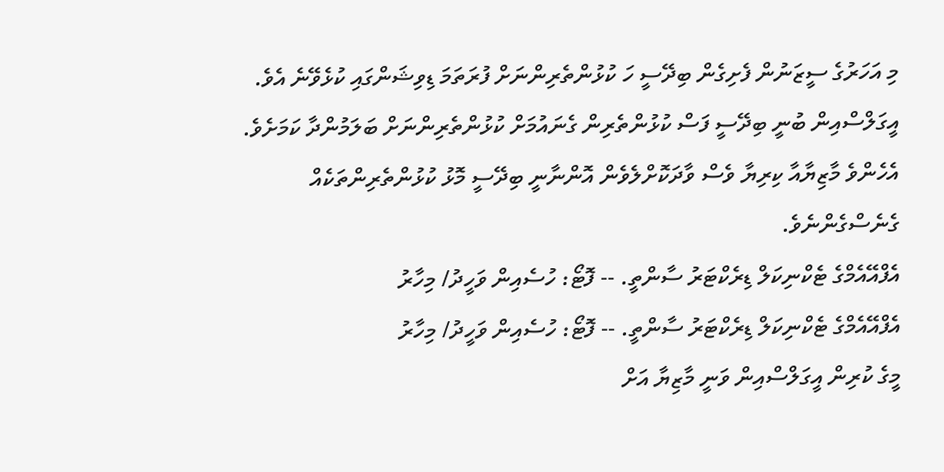މި އަހަރުގެ ސީޒަނުން ފެށިގެން ބިދޭސީ ހަ ކުޅުންތެރިންނަށް ފުރަތަމަ ޑިވިޝަންގައި ކުޅެވޭނެ އެވެ. އީގަލްސްއިން ބުނީ ބިދޭސީ ފަސް ކުޅުންތެރިން ގެނައުމަށް ކުޅުންތެރިންނަށް ބަލަމުންދާ ކަމަށެވެ. އެހެންވެ މާޒިޔާއާ ކިރިޔާ ވެސް ވާދަކޮށްލެވެން އޮންނާނީ ބިދޭސީ މޮޅު ކުޅުންތެރިންތަކެއް ގެނެސްގެންނެވެ.
އެފްއޭއެމްގެ ޓެކްނިކަލް ޑިރެކްޓަރު ސާންތީ. -- ފޮޓޯ: ހުސެއިން ވަހީދު/ މިހާރު
އެފްއޭއެމްގެ ޓެކްނިކަލް ޑިރެކްޓަރު ސާންތީ. -- ފޮޓޯ: ހުސެއިން ވަހީދު/ މިހާރު
މީގެ ކުރިން އީގަލްސްއިން ވަނީ މާޒިޔާ އަށް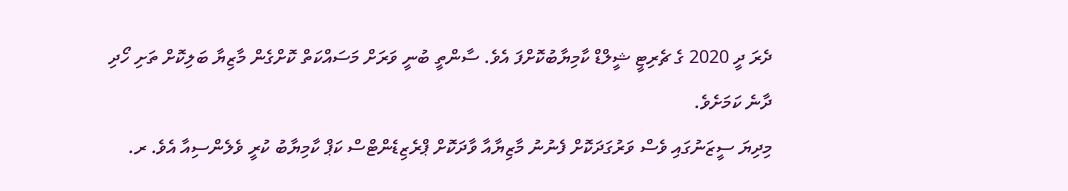ދެރަ ދީ 2020 ގެ ޗެރިޓީ ޝީލްޑް ކާމިޔާބުކޮށްފަ އެވެ. ސާންތީ ބުނީ ވަރަށް މަސައްކަތް ކޮށްގެން މާޒިޔާ ބަލިކޮށް ތަށި ހޯދި ދާނެ ކަމަށެވެ.
މިދިޔަ ސީޒަނުގައި ވެސް ވަރުގަދަކޮށް ފެނުނު މާޒިޔާއާ ވާދަކޮށް ޕްރެޒިޑެންޓްސް ކަޕް ކާމިޔާބު ކުރީ ވެލެންސިއާ އެވެ. ރ.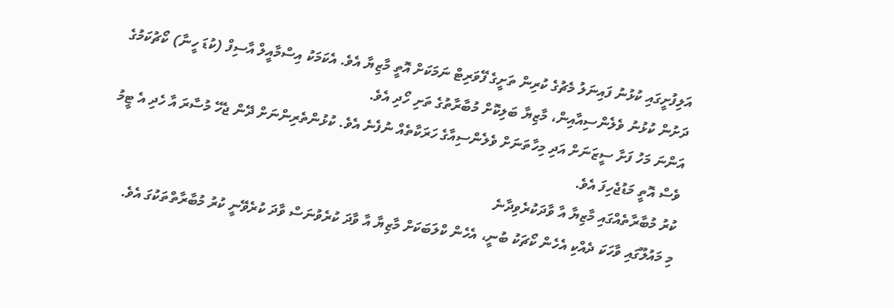އަލިފުށީގައި ކުޅުނު ފައިނަލު މެޗުގެ ކުރިން ތަށީގެ ފޭވަރިޓް ނަމަކަށް އޮތީ މާޒިޔާ އެވެ. އެކަމަކު އިސްމާއީލް އާސިފް (ކުޑަ ހީނާ) ކޯޗުކަމުގެ ދަށުން ކުޅުނު ވެލެންސިއާއިން، މާޒިޔާ ބަލިކޮށް މުބާރާތުގެ ތަށި ހޯދި އެވެ.
އަންނަ މަހު ފަށާ ސީޒަނަށް އަދި މިހާތަނަށް ވެލެންސިއާގެ ހަރަކާތެއް ނުފެނެ އެވެ. ކުޅުންތެރިންނަށް ދޭން ޖެހޭ މުސާރަ އާ ހެދި އެ ޓީމު ވެސް އޮތީ މަޑުޖެހިފަ އެވެ.
ކުރު މުބާރާތެއްގައި މާޒިޔާ އާ ވާދަކުރެވިދާނެ
މި މައުލޫގައި ވާހަކަ ދެއްކި އެހެން ކޯޗަކު ބުނީ، އެހެން ކްލަބަކަށް މާޒިޔާ އާ ވާދަ ކުރެވުނަސް ވާދަ ކުރެވޭނީ ކުރު މުބާރާތްތަކުގަ އެވެ.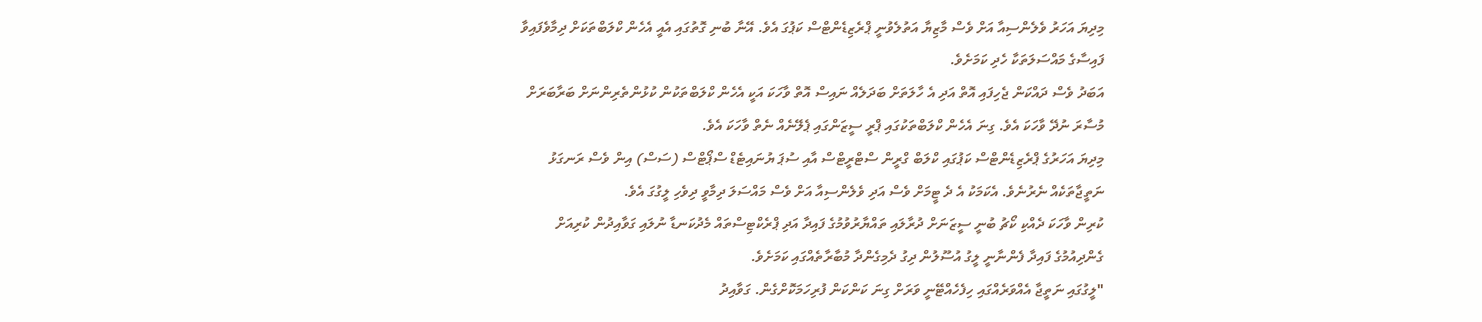މިދިޔަ އަހަރު ވެލެންސިއާ އަށް ވެސް މާޒިޔާ އަތުލެވުނީ ޕްރެޒިޑެންޓްސް ކަޕުގަ އެވެ. އޭނާ ބުނި ގޮތުގައި އެއީ އެހެން ކްލަބްތަކަށް ދިމާވެފައިވާ ފައިސާގެ މައްސަލަތަކާ ހެދި ކަމަށެވެ.
އަބަދު ވެސް ދައްކަން ޖެހިފައި އޮތް އަދި އެ ހާލަތަށް ބަދަލެއް ނައިސް އޮތް ވާހަކަ އަކީ އެހެން ކްލަބްތަކުން ކުޅުންތެރިންނަށް ބަރާބަރަށް މުސާރަ ނުދޭ ވާހަކަ އެވެ. ގިނަ އެހެން ކްލަބްތަކުގައި ޕްރީ ސީޒަންގައި ޕެލޭނެއް ނެތް ވާހަކަ އެވެ.
މިދިޔަ އަހަރުގެ ޕްރެޒިޑެންޓްސް ކަޕުގައި ކްލަބް ގްރީން ސްޓްރީޓްސް އާއި ސުޕަ ޔުނައިޓެޑް ސްޕޯޓްސް (ސަސް) އިން ވެސް ރަނގަޅު ނަތީޖާތަކެއް ނެރުނެވެ. އެކަމަކު އެ ދެ ޓީމަށް ވެސް އަދި ވެލެންސިއާ އަށް ވެސް މައްސަލަ ދިމާވީ ދިވެހި ލީގުގަ އެވެ.
ކުރިން ވާހަކަ ދެއްކި ކޯޗު ބުނީ ސީޒަނަށް ދުރާލައި ތައްޔާރުވުމުގެ ފައިދާ އަދި ޕްރެކްޓިސްތައް މެދުކަނޑާ ނުލައި ގަވާއިދުން ކުރިއަށް ގެންދިއުމުގެ ފައިދާ ފެންނާނީ ލީގު އުސޫލުން ދިގު ދެމިގެންދާ މުބާރާތެއްގައި ކަމަށެވެ.
"ލީގުގައި ނަތީޖާ އެއްވަރެއްގައި ހިފެހެއްޓޭނީ ވަރަށް ގިނަ ކަންކަން ފުރިހަމަކޮށްގެން. ގަވާއިދު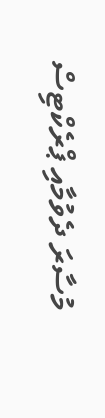މުސާރަ ދެވުމާއި ޕްރެކްޓިސް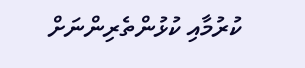ކުރުމާއި ކުޅުންތެރިންނަށް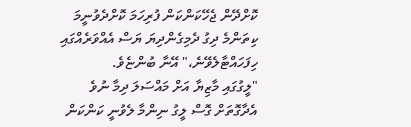ކޮށްދޭން ޖެހޭކަންކަން ފުރިހަމަ ކޮށްދެވުނީމަ ކިތަންމެ ދިގު ދެމިގެންދިޔަ ޔަސް އެއްވަރެއްގައި ހިފަހައްޓާލެވޭނެ،" އޭނާ ބުންޏެވެ.
"ލީގުގައި މާޒިޔާ އަށް މައްސަލަ ދިމާ ނުވެ އެދާގޮތަށް ގޮސް ލީގު ނިންމާ ލެވުނީ ކަންކަން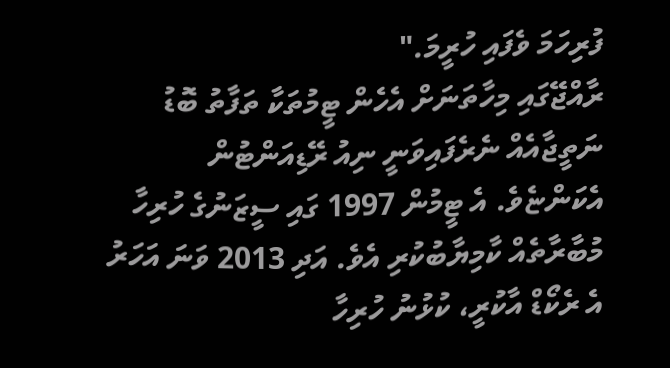ފުރިހަމަ ވެފައި ހުރީމަ."
ރާއްޖޭގައި މިހާތަނަށް އެހެން ޓީމުތަކާ ތަފާތު ބޮޑު ނަތީޖާއެއް ނެރެފައިވަނީ ނިއު ރޭޑިއަންޓުން އެކަންޏެވެ. އެ ޓީމުން 1997 ގައި ސީޒަނުގެ ހުރިހާ މުބާރާތެއް ކާމިޔާބުކުރި އެވެ. އަދި 2013 ވަނަ އަހަރު އެ ރެކޯޑް އާކުރީ، ކުޅުނު ހުރިހާ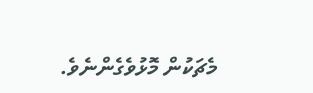މެޗަކުން މޮޅުވެގެންނެވެ.